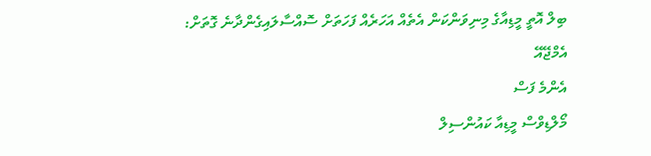ބިލް އޮތީ މީޑިއާގެ މިނިވަންކަން އެތެއް އަހަރެއް ފަހަތަށް ސޮއްސާލައިގެންދާނެ ގޮތަށް: އެމްޖޭއޭ
އެންމެ ފަސް
މޯލްޑިވްސް މީޑިއާ ކައުންސިލް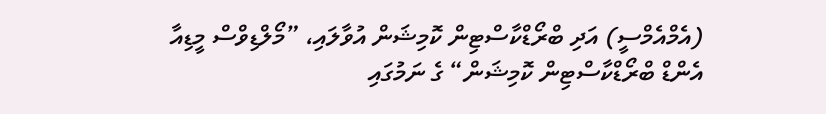(އެމްއެމްސީ) އަދި ބްރޯޑްކާސްޓިން ކޮމިޝަން އުވާލައި، ”މޯލްޑިވްސް މީޑިއާ އެންޑް ބްރޯޑްކާސްޓިން ކޮމިޝަން“ ގެ ނަމުގައި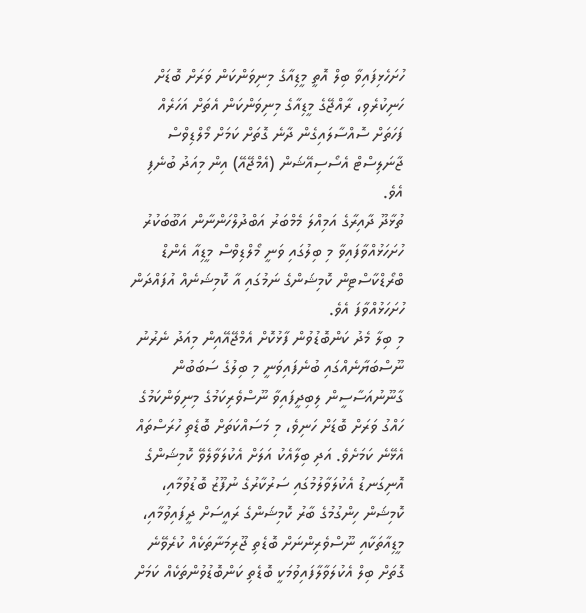ހުށަހެޅިފައިވާ ބިލް އޮތީ މީޑިއާގެ މިނިވަންކަން ވަރަށް ބޮޑަށް ހަނިކުރެވި، ރާއްޖޭގެ މީޑިއާގެ މިނިވަންކަން އެތަށް އަހަރެއް ފަހަތަށް ސޮއްސާލައިގެން ދާނެ ގޮތަށް ކަމަށް މޯލްޑިވްސް ޖާނަލިސްޓް އެސޯސިއޭޝަން (އެމްޖޭއޭ) އިން މިއަދު ބުނެފި އެވެ.
ތުޅާދޫ ދާއިރާގެ އަމިއްލަ މެމްބަރު އަބްދުލްހަންނާން އަބޫބަކުރު ހުށަހަޅުއްވާފައިވާ މި ބިލުގައި ވަނީ މޯލްޑިވްސް މީޑިއާ އެންޑް ބްރޯޑްކާސްޓިން ކޮމިޝަންގެ ނަމުގައި އާ ކޮމިޝަނެއް އުފައްދަން ހުށަހަޅުއްވާފަ އެވެ.
މި ބިލާ މެދު ކަންބޮޑުވުން ފާޅުކޮށް އެމްޖޭއޭއިން މިއަދު ނެރުނު ނޫސްބަޔާނެއްގައި ބުނެފައިވަނީ މި ބިލުގެ ސަބަބުން ގާނޫނުއަސާސީން ލިބިދީފައިވާ ނޫސްވެރިކަމުގެ މިނިވަންކަމުގެ ހައްގު ވަރަށް ބޮޑަށް ހަނިވެ، މި މަސައްކަތަށް ބޮޑެތި ހުރަސްތައް އެޅޭނެ ކަމަށެވެ. އަދި ބިލާއެކު އަލަށް އެކުލަވާލެވޭ ކޮމިޝަންގެ އޮނިގަނޑު އެކުލަވާލުމުގައި ސަރުކާރުގެ ނުފޫޒު ބޮޑުވުމާއި، ކޮމިޝަން ހިންގުމުގެ ބާރު ކޮމިޝަންގެ ރައީސަށް ދީފައިވުމާއި، މީޑިއާތަކާއި ނޫސްވެރިންނަށް ބޮޑެތި ޖޫރިމަނާތަކެއް ކުރެވޭނެ ގޮތަށް ބިލް އެކުލަވާލާފައިވުމަކީ ބޮޑެތި ކަންބޮޑުވުންތަކެއް ކަމަށް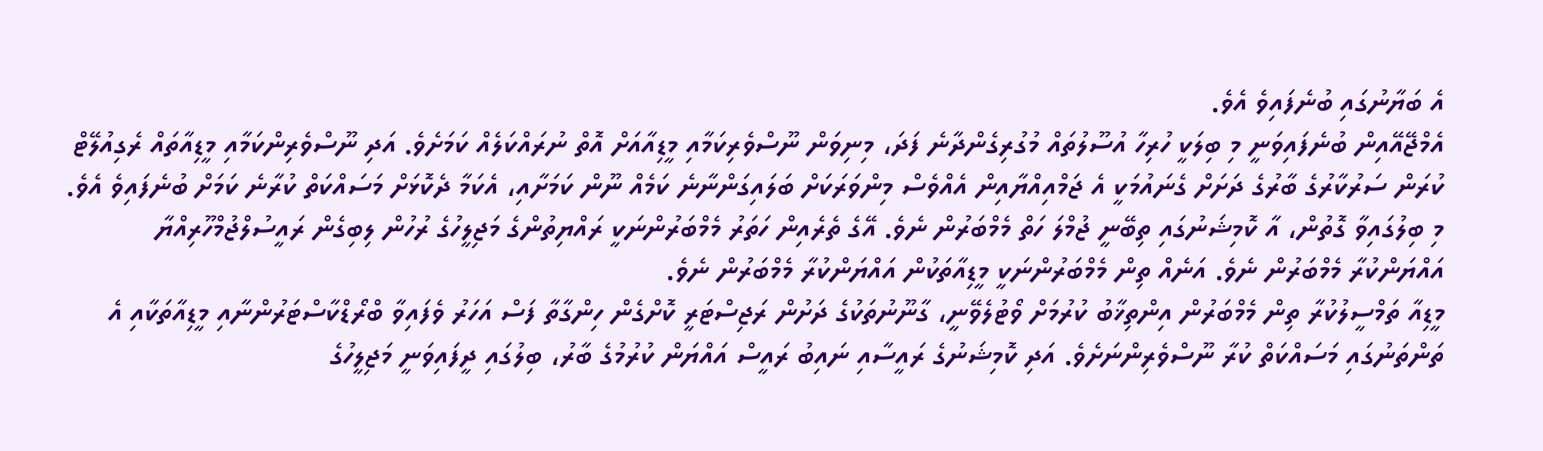އެ ބަޔާނުގައި ބުނެފައިވެ އެވެ.
އެމްޖޭއޭއިން ބުނެފައިވަނީ މި ބިލަކީ ހުރިހާ އުސޫލުތައް މުގުރިގެންދާނެ ފަދަ، މިނިވަން ނޫސްވެރިކަމާއި މީޑިއާއަށް އޮތް ނުރައްކަލެއް ކަމަށެވެ. އަދި ނޫސްވެރިންކަމާއި މީޑިއާތައް ރެގިއުލޭޓް ކުރަން ސަރުކާރުގެ ބާރުގެ ދަށަށް ގެނައުމަކީ އެ ޖަމްއިއްޔާއިން އެއްވެސް މިންވަރަކަށް ބަލައިގަންނާނެ ކަމެއް ނޫން ކަމަށާއި، އެކަމާ ދެކޮޅަށް މަސައްކަތް ކުރާނެ ކަމަށް ބުނެފައިވެ އެވެ.
މި ބިލުގައިވާ ގޮތުން، އާ ކޮމިޝަނުގައި ތިބޭނީ ޖުމްލަ ހަތް މެމްބަރުން ނެވެ. އޭގެ ތެރެއިން ހަތަރު މެމްބަރުންނަކީ ރައްޔިތުންގެ މަޖިލީހުގެ ރުހުން ލިބިގެން ރައީސުލްޖުމްހޫރިއްޔާ އައްޔަންކުރާ މެމްބަރުން ނެވެ. އަނެއް ތިން މެމްބަރުންނަކީ މީޑިއާތަކުން އައްޔަންކުރާ މެމްބަރުން ނެވެ.
މީޑިއާ ތަމްސީލުކުރާ ތިން މެމްބަރުން އިންތިޚާބު ކުރުމަށް ވޯޓުލެވޭނީ، ގާނޫނުތަކުގެ ދަށުން ރަޖިސްޓަރީ ކޮށްގެން ހިންގާތާ ފަސް އަހަރު ވެފައިވާ ބްރޯޑްކާސްޓަރުންނާއި މީޑިއާތަކާއި އެ ތަންތަނުގައި މަސައްކަތް ކުރާ ނޫސްވެރިންނަށެވެ. އަދި ކޮމިޝަނުގެ ރައީސާއި ނައިބު ރައީސް އައްޔަން ކުރުމުގެ ބާރު، ބިލުގައި ދީފައިވަނީ މަޖިލީހުގެ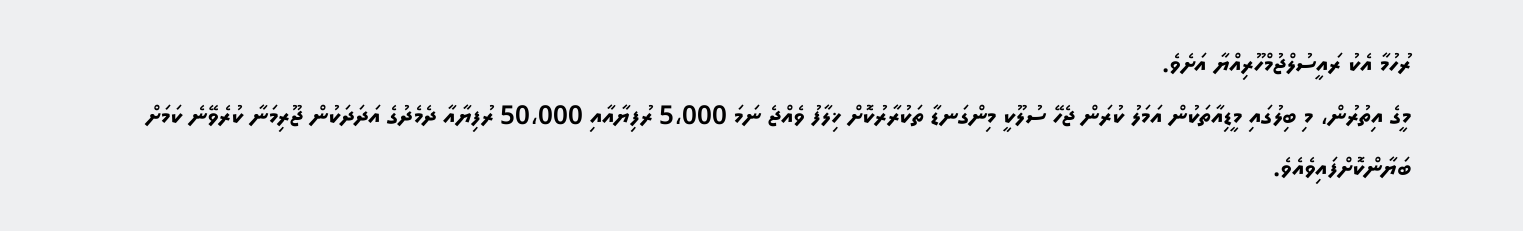ރުހުމާ އެކު ރައީސުލްޖުމްހޫރިއްޔާ އަށެވެ.
މީގެ އިތުރުން، މި ބިލުގައި މީޑިއާތަކުން އަމަލު ކުރަން ޖެހޭ ސުލޫކީ މިންގަނޑާ ތަކުރާރުކޮށް ޚިލާފު ވެއްޖެ ނަމަ 5،000 ރުފިޔާއާއި 50،000 ރުފިޔާއާ ދެމެދުގެ އަދަދަކުން ޖޫރިމަނާ ކުރެވޭނެ ކަމަށް ބަޔާންކޮށްފައިވެއެވެ.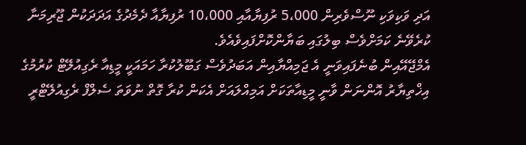އަދި ވަކިވަކި ނޫސްވެރިން 5،000 ރުފިޔާއާއި 10،000 ރުފިޔާއާ ދެމެދުގެ އަދަދަކުން ޖޫރިމަނާ ކުރެވޭނެ ކަމަށްވެސް ބިލުގައި ބަޔާންކޮށްފައިވެއެވެ.
އެމްޖޭއޭއިން ބުނެފައިވަނީ އެ ޖަމިއްޔާއިން އަބަދުވެސް ގަބޫލުކުރާ ހަމައަކީ މީޑިއާ ރެގިއުލޭޓް ކުރުމުގެ އިޚްތިޔާރު އޮންނަން ވާނީ މީޑިއާތަކަށް އަމިއްލައަށް އެކަން ކުރާ ގޮތް ނުވަތަ ސެލްފް ރެގިއުލޭޓްރީ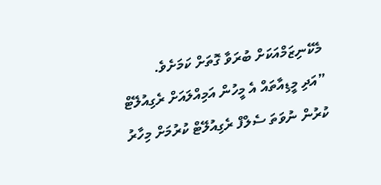މެކޭނިޒަމްއަކަށް ބުރަވާ ގޮތަށް ކަމަށެވެ.
”އަދި މީޑިއާތައް އެ މީހުން އަމިއްލައަށް ރެގިއުލޭޓް ކުރުން ނުވަތަ ސެލްފް ރެގިއުލޭޓް ކުރުމަށް މިހާރު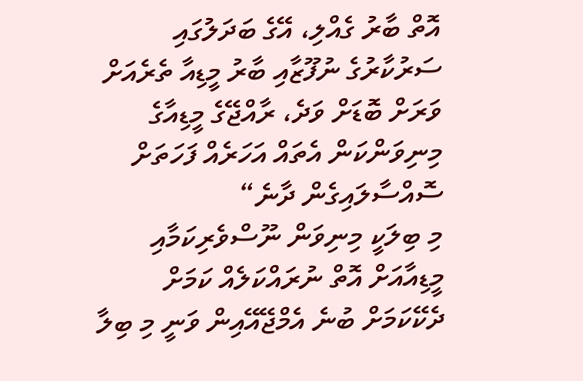އޮތް ބާރު ގެއްލި، އޭގެ ބަދަލުގައި ސަރުކާރުގެ ނުފޫޒާއި ބާރު މީޑިއާ ތެރެއަށް ވަރަށް ބޮޑަށް ވަދެ، ރާއްޖޭގެ މީޑިއާގެ މިނިވަންކަން އެތައް އަހަރެއް ފަހަތަށް ސޮއްސާލައިގެން ދާނެ“
މި ބިލަކީ މިނިވަން ނޫސްވެރިކަމާއި މީޑިއާއަށް އޮތް ނުރައްކަލެއް ކަމަށް ދެކޭކަމަށް ބުނެ އެމްޖޭއޭއިން ވަނީ މި ބިލާ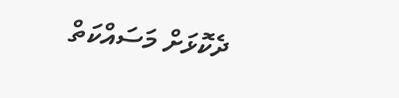ދެކޮޅަށް މަސައްކަތް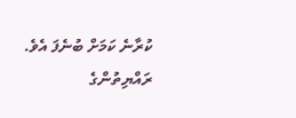ކުރާނެ ކަމަށް ބުނެފަ އެވެ.
ރައްޔިތުންގެ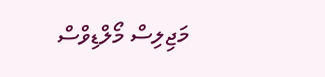މަޖިލިސް މޯލްޑިވްސް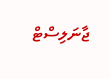ޖާނަލިސްޓް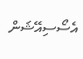އެސޯސިއޭޝަން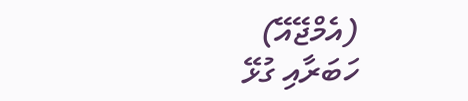(އެމްޖޭއޭ)
ހަބަރާއި ގުޅޭ